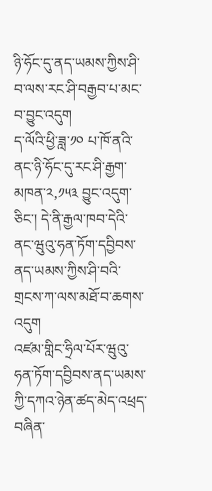ཉི་ཧོང་དུ་ནད་ཡམས་ཀྱིས་ཤི་བ་ལས་རང་ཤི་བརྒྱབ་པ་མང་བ་བྱུང་འདུག
ད་ལོའི་ཕྱི་ཟླ་༡༠ པ་ཁོ་ནའི་ནང་ཉི་ཧོང་དུ་རང་ཤི་རྒྱག་མཁན་༢,༡༥༣ བྱུང་འདུག་ཅིང་། དེ་ནི་རྒྱལ་ཁབ་དེའི་ནང་ཝུའུ་ཧན་ཏོག་དབྱིབས་ནད་ཡམས་ཀྱིས་ཤི་བའི་གྲངས་ཀ་ལས་མཐོ་བ་ཆགས་འདུག
འཛམ་གླིང་ཧྲིལ་པོར་ཝུའུ་ཧན་ཏོག་དབྱིབས་ནད་ཡམས་ཀྱི་དཀའ་ཉེན་ཚད་མེད་འཕྲད་བཞིན་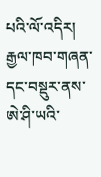པའི་ལོ་འདིར། རྒྱལ་ཁབ་གཞན་དང་བསྡུར་ནས་ཨེ་ཤི་ཡའི་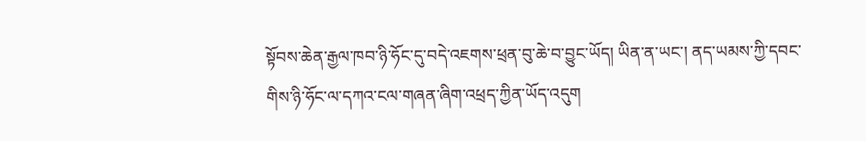སྟོབས་ཆེན་རྒྱལ་ཁབ་ཉི་ཧོང་དུ་བདེ་འཇགས་ཕྲན་བུ་ཆེ་བ་བྱུང་ཡོད། ཡིན་ན་ཡང་། ནད་ཡམས་ཀྱི་དབང་གིས་ཉི་ཧོང་ལ་དཀའ་ངལ་གཞན་ཞིག་འཕྲད་ཀྱིན་ཡོད་འདུག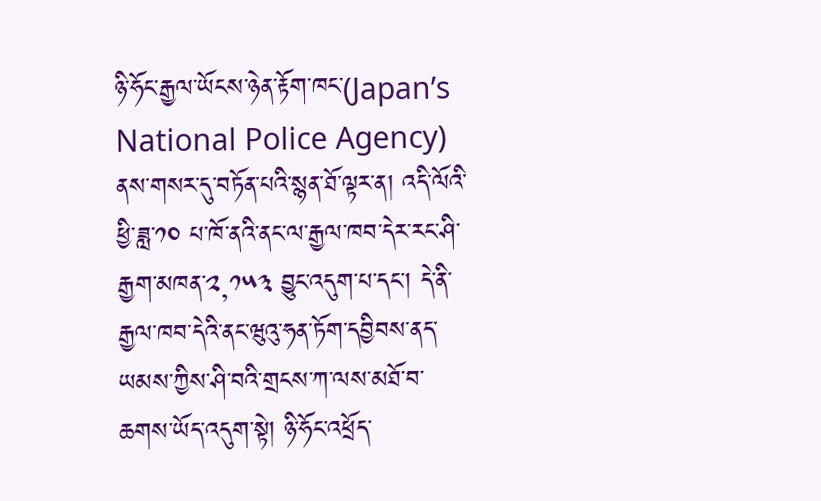ཉི་ཧོང་རྒྱལ་ཡོངས་ཉེན་རྟོག་ཁང་(Japan’s National Police Agency) ནས་གསར་དུ་བཏོན་པའི་སྙན་ཐོ་ལྟར་ན། འདི་ལོའི་ཕྱི་ཟླ་༡༠ པ་ཁོ་ནའི་ནང་ལ་རྒྱལ་ཁབ་དེར་རང་ཤི་རྒྱག་མཁན་༢,༡༥༣ བྱུང་འདུག་པ་དང་། དེ་ནི་རྒྱལ་ཁབ་དེའི་ནང་ཝུའུ་ཧན་ཏོག་དབྱིབས་ནད་ཡམས་ཀྱིས་ཤི་བའི་གྲངས་ཀ་ལས་མཐོ་བ་ཆགས་ཡོད་འདུག་སྟེ། ཉི་ཧོང་འཕྲོད་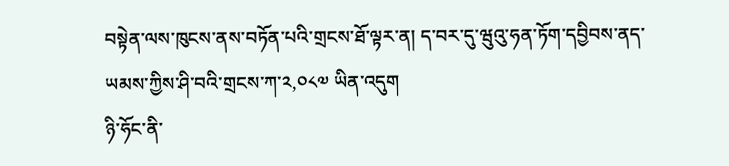བསྟེན་ལས་ཁུངས་ནས་བཏོན་པའི་གྲངས་ཐོ་ལྟར་ན། ད་བར་དུ་ཝུའུ་ཧན་ཏོག་དབྱིབས་ནད་ཡམས་ཀྱིས་ཤི་བའི་གྲངས་ཀ་༢,༠༨༧ ཡིན་འདུག
ཉི་ཧོང་ནི་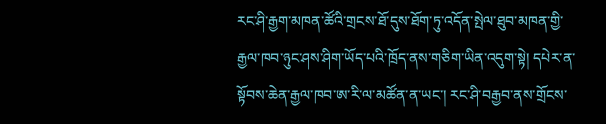རང་ཤི་རྒྱག་མཁན་ཚོའི་གྲངས་ཐོ་དུས་ཐོག་ཏུ་འདོན་སྤེལ་ཐུབ་མཁན་གྱི་རྒྱལ་ཁབ་ཉུང་ཤས་ཤིག་ཡོད་པའི་ཁྲོད་ནས་གཅིག་ཡིན་འདུག་སྟེ། དཔེར་ན་སྟོབས་ཆེན་རྒྱལ་ཁབ་ཨ་རི་ལ་མཚོན་ན་ཡང་། རང་ཤི་བརྒྱབ་ནས་གྲོངས་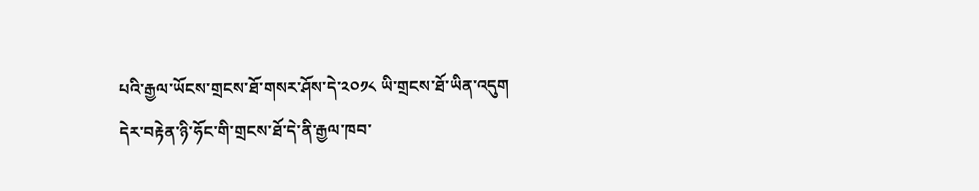པའི་རྒྱལ་ཡོངས་གྲངས་ཐོ་གསར་ཤོས་དེ་༢༠༡༨ ཡི་གྲངས་ཐོ་ཡིན་འདུག དེར་བརྟེན་ཉི་ཧོང་གི་གྲངས་ཐོ་དེ་ནི་རྒྱལ་ཁབ་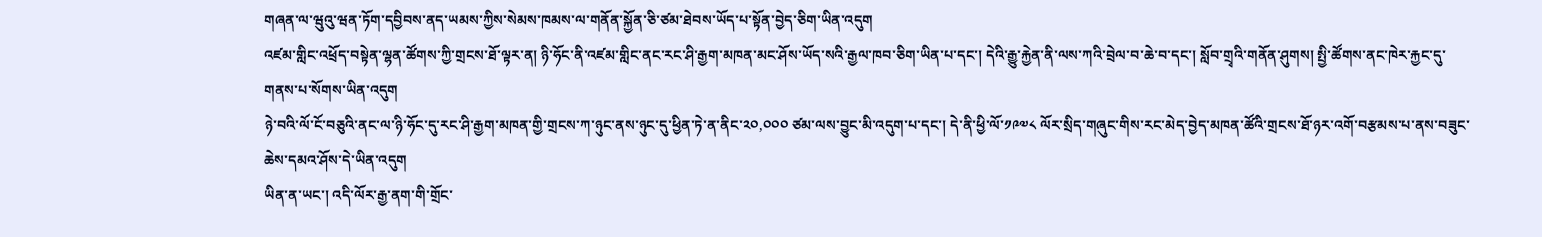གཞན་ལ་ཝུའུ་ཝན་ཏོག་དབྱིབས་ནད་ཡམས་ཀྱིས་སེམས་ཁམས་ལ་གནོན་སྐྱོན་ཅི་ཙམ་ཐེབས་ཡོད་པ་སྟོན་བྱེད་ཅིག་ཡིན་འདུག
འཛམ་གླིང་འཕྲོད་བསྟེན་ལྷན་ཚོགས་ཀྱི་གྲངས་ཐོ་ལྟར་ན། ཉི་ཧོང་ནི་འཛམ་གླིང་ནང་རང་ཤི་རྒྱག་མཁན་མང་ཤོས་ཡོད་སའི་རྒྱལ་ཁབ་ཅིག་ཡིན་པ་དང་། དེའི་རྒྱུ་རྐྱེན་ནི་ལས་ཀའི་བྲེལ་བ་ཆེ་བ་དང་། སློབ་གྲྭའི་གནོན་ཤུགས། སྤྱི་ཚོགས་ནང་ཁེར་རྐྱང་དུ་གནས་པ་སོགས་ཡིན་འདུག
ཉེ་བའི་ལོ་ངོ་བཅུའི་ནང་ལ་ཉི་ཧོང་དུ་རང་ཤི་རྒྱག་མཁན་གྱི་གྲངས་ཀ་ཉུང་ནས་ཉུང་དུ་ཕྱིན་ཏེ་ན་ནིང་༢༠,༠༠༠ ཙམ་ལས་བྱུང་མི་འདུག་པ་དང་། དེ་ནི་ཕྱི་ལོ་༡༩༧༨ ལོར་སྲིད་གཞུང་གིས་རང་མེད་བྱེད་མཁན་ཚོའི་གྲངས་ཐོ་ཉར་འགོ་བརྩམས་པ་ནས་བཟུང་ཆེས་དམའ་ཤོས་དེ་ཡིན་འདུག
ཡིན་ན་ཡང་། འདི་ལོར་རྒྱ་ནག་གི་གྲོང་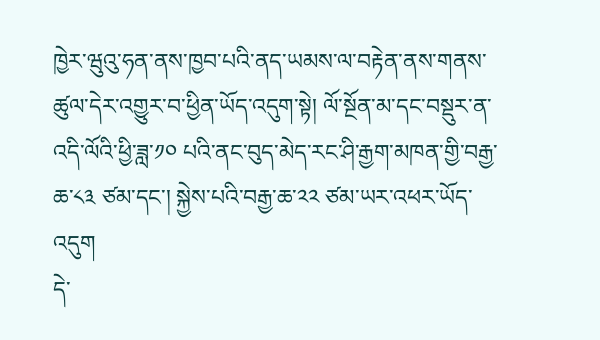ཁྱེར་ཝུའུ་ཧན་ནས་ཁྱབ་པའི་ནད་ཡམས་ལ་བརྟེན་ནས་གནས་ཚུལ་དེར་འགྱུར་བ་ཕྱིན་ཡོད་འདུག་སྟེ། ལོ་སྔོན་མ་དང་བསྡུར་ན་འདི་ལོའི་ཕྱི་ཟླ་༡༠ པའི་ནང་བུད་མེད་རང་ཤི་རྒྱག་མཁན་གྱི་བརྒྱ་ཆ་༨༣ ཙམ་དང་། སྐྱེས་པའི་བརྒྱ་ཆ་༢༢ ཙམ་ཡར་འཕར་ཡོད་འདུག
དེ་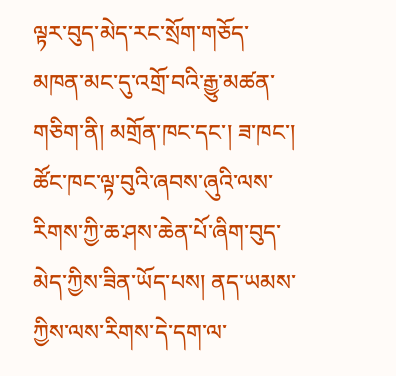ལྟར་བུད་མེད་རང་སྲོག་གཅོད་མཁན་མང་དུ་འགྲོ་བའི་རྒྱུ་མཚན་གཅིག་ནི། མགྲོན་ཁང་དང་། ཟ་ཁང་། ཚོང་ཁང་ལྟ་བུའི་ཞབས་ཞུའི་ལས་རིགས་ཀྱི་ཆ་ཤས་ཆེན་པོ་ཞིག་བུད་མེད་ཀྱིས་ཟིན་ཡོད་པས། ནད་ཡམས་ཀྱིས་ལས་རིགས་དེ་དག་ལ་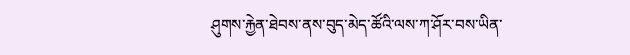ཤུགས་རྐྱེན་ཐེབས་ནས་བུད་མེད་ཚོའི་ལས་ཀ་ཤོར་བས་ཡིན་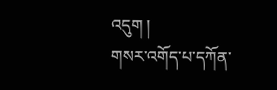འདུག །
གསར་འགོད་པ་དཀོན་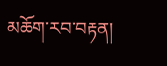མཆོག་རབ་བརྟན།